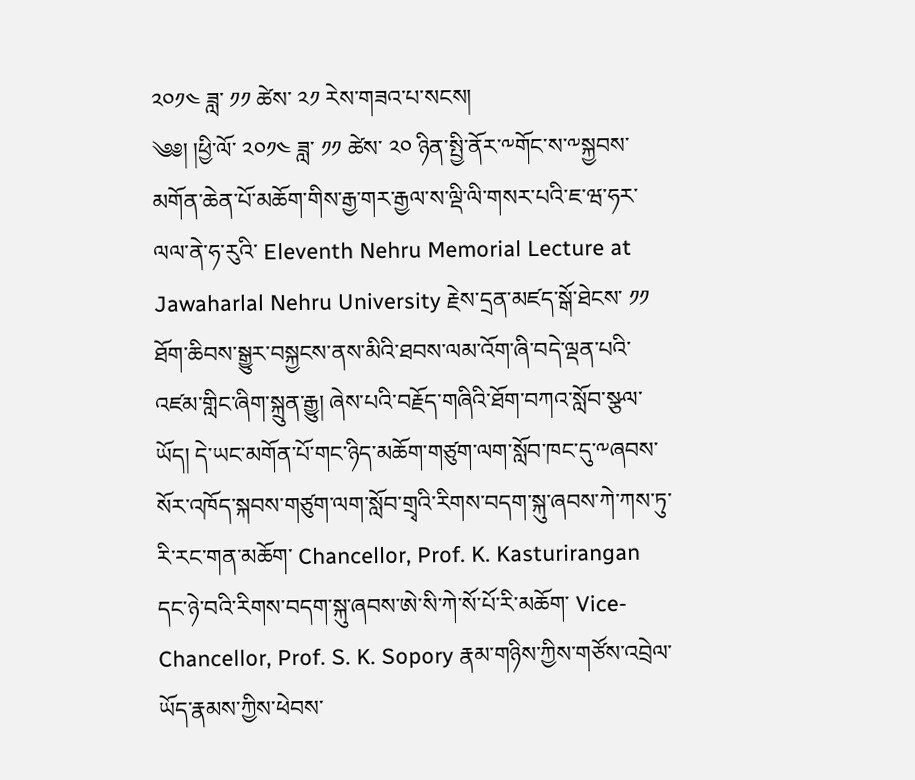༢༠༡༤ ཟླ་ ༡༡ ཚེས་ ༢༡ རེས་གཟའ་པ་སངས།
༄༅། །ཕྱི་ལོ་ ༢༠༡༤ ཟླ་ ༡༡ ཚེས་ ༢༠ ཉིན་སྤྱི་ནོར་༸གོང་ས་༸སྐྱབས་མགོན་ཆེན་པོ་མཆོག་གིས་རྒྱ་གར་རྒྱལ་ས་ལྡི་ལི་གསར་པའི་ཇ་ཝ་ཧར་ལལ་ནེ་ཧ་རུའི་ Eleventh Nehru Memorial Lecture at Jawaharlal Nehru University རྗེས་དྲན་མཛད་སྒོ་ཐེངས་ ༡༡ ཐོག་ཆིབས་སྒྱུར་བསྐྱངས་ནས་མིའི་ཐབས་ལམ་འོག་ཞི་བདེ་ལྡན་པའི་འཛམ་གླིང་ཞིག་སྐྲུན་རྒྱུ། ཞེས་པའི་བརྗོད་གཞིའི་ཐོག་བཀའ་སློབ་སྩལ་ཡོད། དེ་ཡང་མགོན་པོ་གང་ཉིད་མཆོག་གཙུག་ལག་སློབ་ཁང་དུ་༸ཞབས་སོར་འཁོད་སྐབས་གཙུག་ལག་སློབ་གྲྭའི་རིགས་བདག་སྐུ་ཞབས་ཀེ་ཀས་ཏུ་རི་རང་གན་མཆོག་ Chancellor, Prof. K. Kasturirangan དང་ཉེ་བའི་རིགས་བདག་སྐུ་ཞབས་ཨེ་སི་ཀེ་སོ་པོ་རི་མཆོག་ Vice-Chancellor, Prof. S. K. Sopory རྣམ་གཉིས་ཀྱིས་གཙོས་འབྲེལ་ཡོད་རྣམས་ཀྱིས་ཕེབས་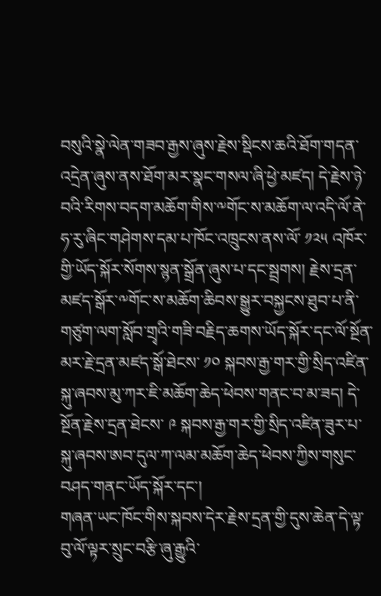བསུའི་སྣེ་ལེན་གཟབ་རྒྱས་ཞུས་རྗེས་སྡིངས་ཆའི་ཐོག་གདན་འདྲེན་ཞུས་ནས་ཐོག་མར་སྣང་གསལ་ཞི་ཕྱེ་མཛད། དེ་རྗེས་ཉེ་བའི་རིགས་བདག་མཆོག་གིས་༸གོང་ས་མཆོག་ལ་འདི་ལོ་ནེ་ཧ་རུ་ཞིང་གཤེགས་དམ་པ་ཁོང་འཁྲུངས་ནས་ལོ་ ༡༢༥ འཁོར་གྱི་ཡོད་སྐོར་སོགས་སྙན་སྒྲོན་ཞུས་པ་དང་སྦྲགས། རྗེས་དྲན་མཛད་སྒོར་༸གོང་ས་མཆོག་ཆིབས་སྒྱུར་བསྐྱངས་ཐུབ་པ་ནི་གཙུག་ལག་སློབ་གྲྭའི་གཟི་བརྗིད་ཆགས་ཡོད་སྐོར་དང་ལོ་སྔོན་མར་རྗེ་དྲན་མཛད་སྒོ་ཐེངས་ ༡༠ སྐབས་རྒྱ་གར་གྱི་སྲིད་འཛིན་སྐུ་ཞབས་མུ་ཀར་ཇི་མཆོག་ཆེད་ཕེབས་གནང་བ་མ་ཟད། དེ་སྔོན་རྗེས་དྲན་ཐེངས་ ༩ སྐབས་རྒྱ་གར་གྱི་སྲིད་འཛིན་ཟུར་པ་སྐུ་ཞབས་ཨབ་དུལ་ཀ་ལམ་མཆོག་ཆེད་ཕེབས་ཀྱིས་གསུང་བཤད་གནང་ཡོད་སྐོར་དང་།
གཞན་ཡང་ཁོང་གིས་སྐབས་དེར་རྗེས་དྲན་གྱི་དུས་ཆེན་དེ་ལྟ་བུ་ལོ་ལྟར་སྲུང་བརྩི་ཞུ་རྒྱུའི་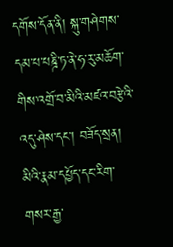དགོས་དོན་ནི། སྐུ་གཤེགས་དམ་པ་པཎྜི་ཏ་ནེ་ཧ་རུ་མཆོག་གིས་འགྲོ་བ་མིའི་མཛའ་བརྩེའི་འདུ་ཤེས་དང་། བཟོད་སྲན། མིའི་རྣམ་དཔྱོད་དང་རིག་གསར་རྒྱ་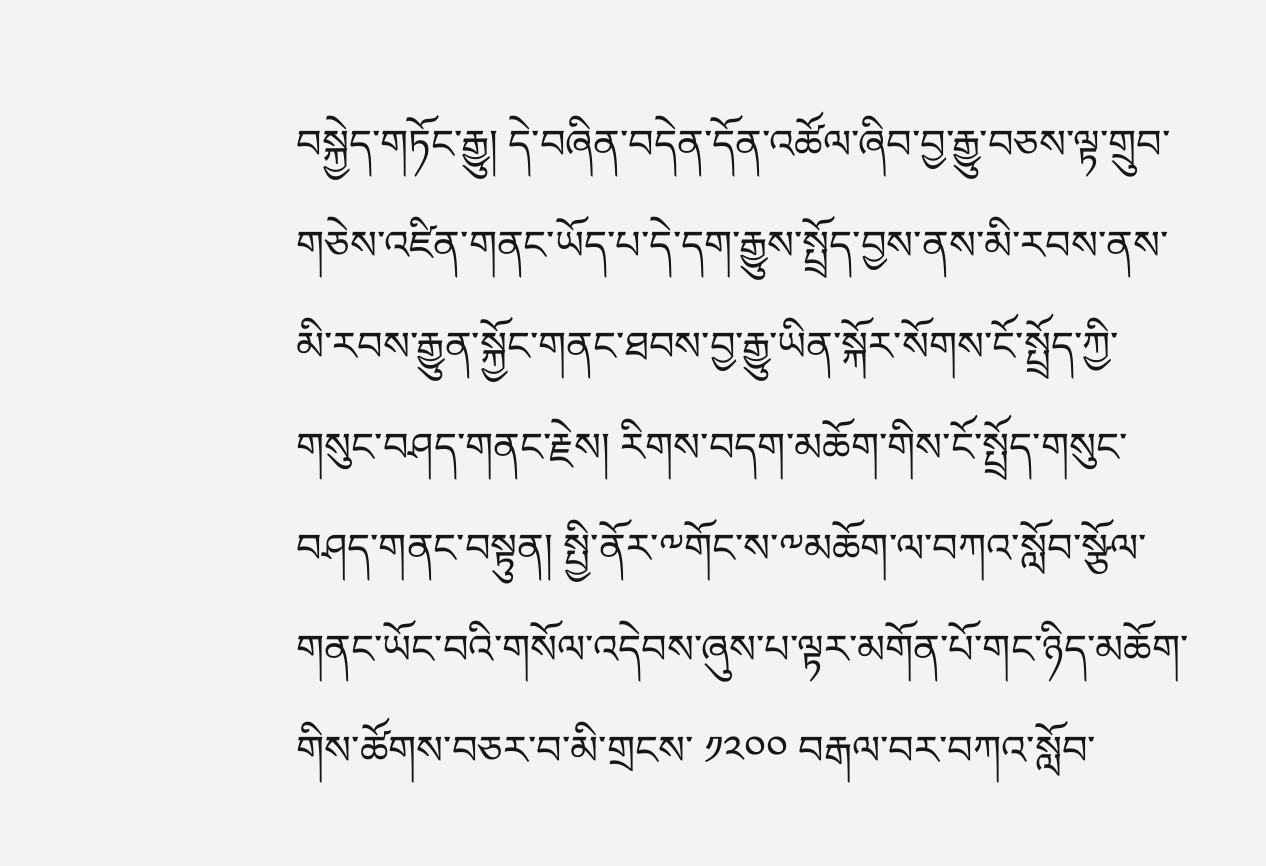བསྐྱེད་གཏོང་རྒྱུ། དེ་བཞིན་བདེན་དོན་འཚོལ་ཞིབ་བྱ་རྒྱུ་བཅས་ལྟ་གྲུབ་གཅེས་འཛིན་གནང་ཡོད་པ་དེ་དག་རྒྱུས་སྤྲོད་བྱས་ནས་མི་རབས་ནས་མི་རབས་རྒྱུན་སྐྱོང་གནང་ཐབས་བྱ་རྒྱུ་ཡིན་སྐོར་སོགས་ངོ་སྤྲོད་ཀྱི་གསུང་བཤད་གནང་རྗེས། རིགས་བདག་མཆོག་གིས་ངོ་སྤྲོད་གསུང་བཤད་གནང་བསྟུན། སྤྱི་ནོར་༸གོང་ས་༸མཆོག་ལ་བཀའ་སློབ་སྩོལ་གནང་ཡོང་བའི་གསོལ་འདེབས་ཞུས་པ་ལྟར་མགོན་པོ་གང་ཉིད་མཆོག་གིས་ཚོགས་བཅར་བ་མི་གྲངས་ ༡༢༠༠ བརྒལ་བར་བཀའ་སློབ་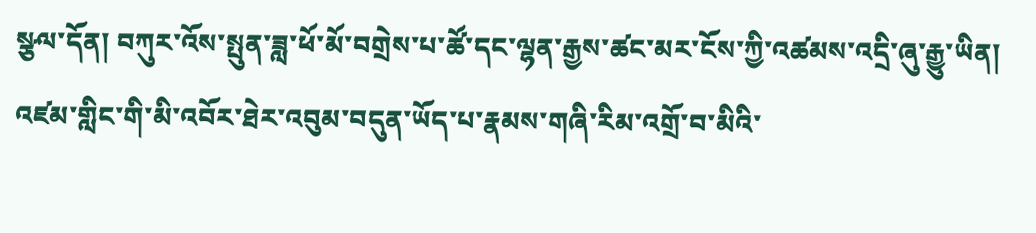སྩལ་དོན། བཀུར་འོས་སྤུན་ཟླ་ཕོ་མོ་བགྲེས་པ་ཚོ་དང་ལྷན་རྒྱས་ཚང་མར་ངོས་ཀྱི་འཚམས་འདྲི་ཞུ་རྒྱུ་ཡིན།
འཛམ་གླིང་གི་མི་འབོར་ཐེར་འབུམ་བདུན་ཡོད་པ་རྣམས་གཞི་རིམ་འགྲོ་བ་མིའི་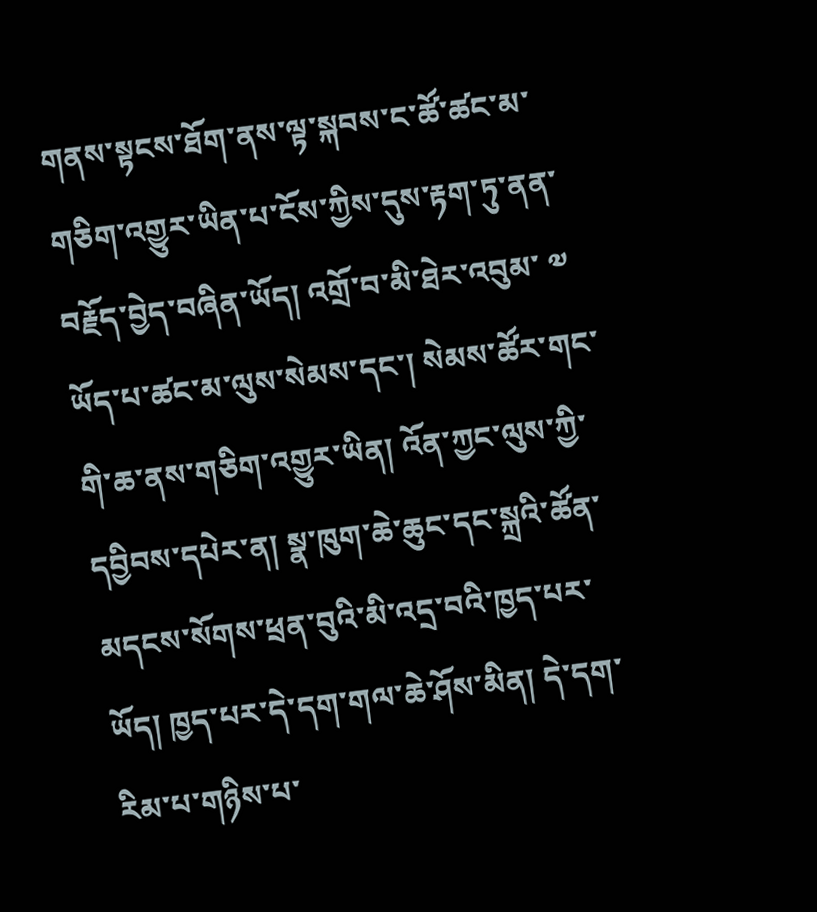གནས་སྟངས་ཐོག་ནས་ལྟ་སྐབས་ང་ཚོ་ཚང་མ་གཅིག་འགྱུར་ཡིན་པ་ངོས་ཀྱིས་དུས་རྟག་ཏུ་ནན་བརྗོད་བྱེད་བཞིན་ཡོད། འགྲོ་བ་མི་ཐེར་འབུམ་ ༧ ཡོད་པ་ཚང་མ་ལུས་སེམས་དང་། སེམས་ཚོར་གང་གི་ཆ་ནས་གཅིག་འགྱུར་ཡིན། འོན་ཀྱང་ལུས་ཀྱི་དབྱིབས་དཔེར་ན། སྣ་ཁུག་ཆེ་ཆུང་དང་སྐྲའི་ཚོན་མདངས་སོགས་ཕྲན་བུའི་མི་འདྲ་བའི་ཁྱད་པར་ཡོད། ཁྱད་པར་དེ་དག་གལ་ཆེ་ཤོས་མིན། དེ་དག་རིམ་པ་གཉིས་པ་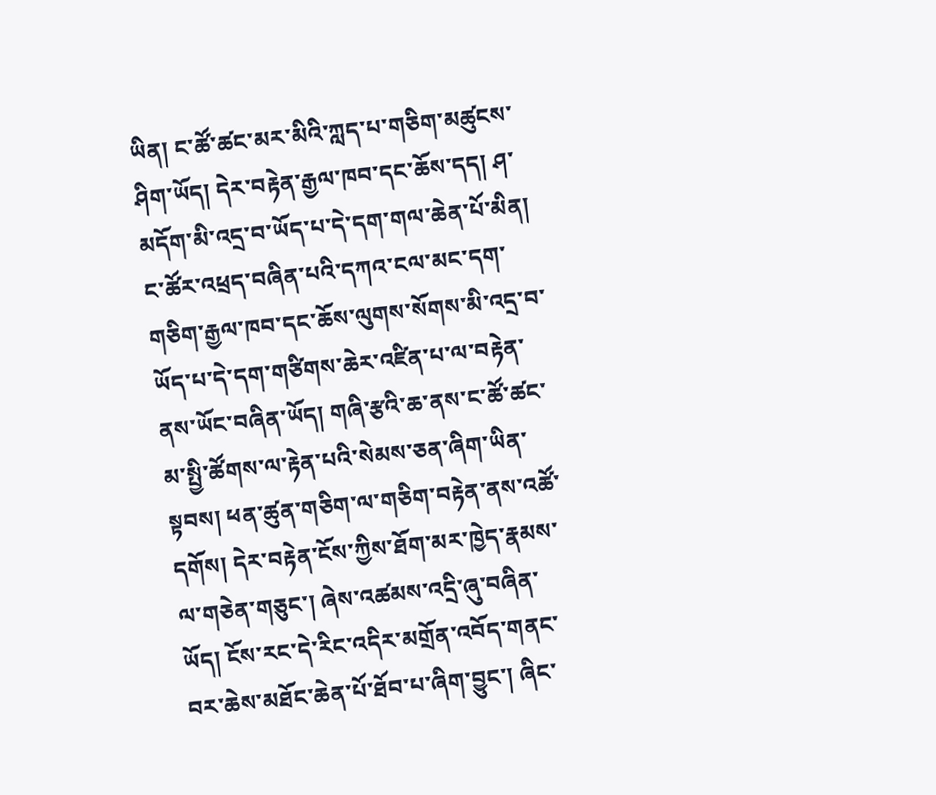ཡིན། ང་ཚོ་ཚང་མར་མིའི་ཀླད་པ་གཅིག་མཚུངས་ཤིག་ཡོད། དེར་བརྟེན་རྒྱལ་ཁབ་དང་ཆོས་དད། ཤ་མདོག་མི་འདྲ་བ་ཡོད་པ་དེ་དག་གལ་ཆེན་པོ་མིན། ང་ཚོར་འཕྲད་བཞིན་པའི་དཀའ་ངལ་མང་དག་གཅིག་རྒྱལ་ཁབ་དང་ཆོས་ལུགས་སོགས་མི་འདྲ་བ་ཡོད་པ་དེ་དག་གཙིགས་ཆེར་འཛིན་པ་ལ་བརྟེན་ནས་ཡོང་བཞིན་ཡོད། གཞི་རྩའི་ཆ་ནས་ང་ཚོ་ཚང་མ་སྤྱི་ཚོགས་ལ་རྟེན་པའི་སེམས་ཅན་ཞིག་ཡིན་སྟབས། ཕན་ཚུན་གཅིག་ལ་གཅིག་བརྟེན་ནས་འཚོ་དགོས། དེར་བརྟེན་ངོས་ཀྱིས་ཐོག་མར་ཁྱེད་རྣམས་ལ་གཅེན་གཅུང་། ཞེས་འཚམས་འདྲི་ཞུ་བཞིན་ཡོད། ངོས་རང་དེ་རིང་འདིར་མགྲོན་འབོད་གནང་བར་ཆེས་མཐོང་ཆེན་པོ་ཐོབ་པ་ཞིག་བྱུང་། ཞིང་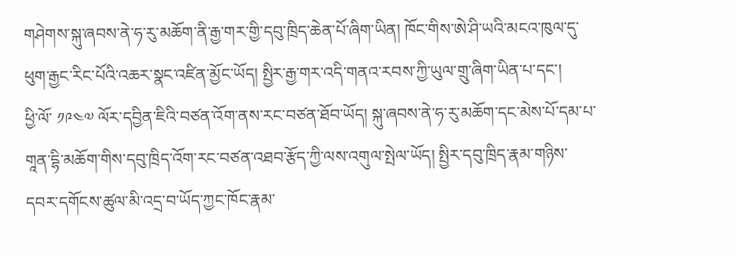གཤེགས་སྐུ་ཞབས་ནེ་ཧ་རུ་མཆོག་ནི་རྒྱ་གར་གྱི་དབུ་ཁྲིད་ཆེན་པོ་ཞིག་ཡིན། ཁོང་གིས་ཨེ་ཤི་ཡའི་མངའ་ཁུལ་དུ་ཕུག་རྒྱང་རིང་པོའི་འཆར་སྣང་འཛིན་མྱོང་ཡོད། སྤྱིར་རྒྱ་གར་འདི་གནའ་རབས་ཀྱི་ཡུལ་གྲུ་ཞིག་ཡིན་པ་དང་།
ཕྱི་ལོ་ ༡༩༤༧ ལོར་དབྱིན་ཇིའི་བཙན་འོག་ནས་རང་བཙན་ཐོབ་ཡོད། སྐུ་ཞབས་ནེ་ཧ་རུ་མཆོག་དང་མེས་པོ་དམ་པ་གཱན་དྷི་མཆོག་གིས་དབུ་ཁྲིད་འོག་རང་བཙན་འཐབ་རྩོད་ཀྱི་ལས་འགུལ་སྤེལ་ཡོད། སྤྱིར་དབུ་ཁྲིད་རྣམ་གཉིས་དབར་དགོངས་ཚུལ་མི་འདྲ་བ་ཡོད་ཀྱང་ཁོང་རྣམ་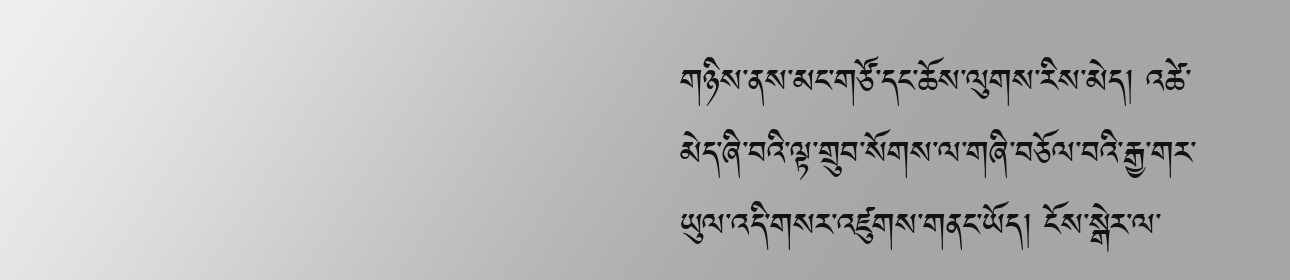གཉིས་ནས་མང་གཙོ་དང་ཆོས་ལུགས་རིས་མེད། འཚེ་མེད་ཞི་བའི་ལྟ་གྲུབ་སོགས་ལ་གཞི་བཅོལ་བའི་རྒྱ་གར་ཡུལ་འདི་གསར་འཛུགས་གནང་ཡོད། ངོས་སྒེར་ལ་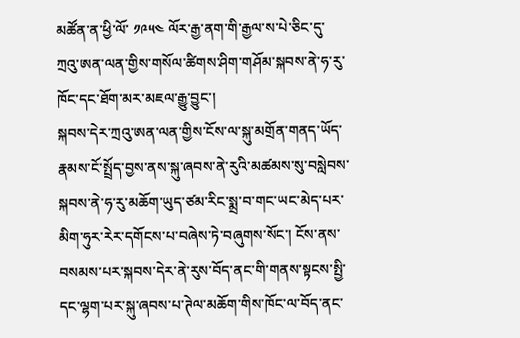མཚོན་ན་ཕྱི་ལོ་ ༡༩༥༤ ལོར་རྒྱ་ནག་གི་རྒྱལ་ས་པེ་ཅིང་དུ་ཀྲའུ་ཨན་ལན་གྱིས་གསོལ་ཚིགས་ཤིག་གཤོམ་སྐབས་ནེ་ཧ་རུ་ཁོང་དང་ཐོག་མར་མཇལ་རྒྱུ་བྱུང་།
སྐབས་དེར་ཀྲའུ་ཨན་ལན་གྱིས་ངོས་ལ་སྐུ་མགྲོན་གནད་ཡོད་རྣམས་ངོ་སྤྲོད་བྱས་ནས་སྐུ་ཞབས་ནེ་རུའི་མཚམས་སུ་བསླེབས་སྐབས་ནེ་ཧ་རུ་མཆོག་ཡུད་ཙམ་རིང་སྨྲ་བ་གང་ཡང་མེད་པར་མིག་ཧུར་རེར་དགོངས་པ་བཞེས་ཏེ་བཞུགས་སོང་། ངོས་ནས་བསམས་པར་སྐབས་དེར་ནེ་རུས་བོད་ནང་གི་གནས་སྟངས་སྤྱི་དང་ལྷག་པར་སྐུ་ཞབས་པ་ཊེལ་མཆོག་གིས་ཁོང་ལ་བོད་ནང་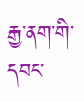རྒྱ་ནག་གི་དབང་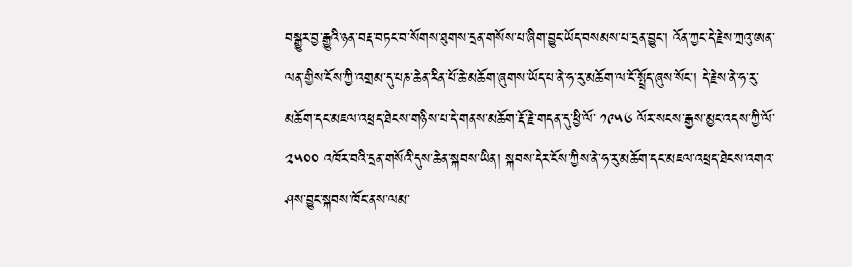བསྒྱུར་བྱ་རྒྱུའི་ཉན་བརྡ་བཏང་བ་སོགས་ཐུགས་དྲན་གསོས་པ་ཞིག་བྱུང་ཡོད་བསམས་པ་དྲན་བྱུང་། འོན་ཀྱང་དེ་རྗེས་ཀྲའུ་ཨན་ལན་གྱིས་ངོས་ཀྱི་འགྲམ་དུ་པཎ་ཆེན་རིན་པོ་ཆེ་མཆོག་ཞུགས་ཡོད་པ་ནེ་ཧ་རུ་མཆོག་ལ་ངོ་སྤྲོད་ཞུས་སོང་། དེ་རྗེས་ནེ་ཧ་རུ་མཆོག་དང་མཇལ་འཕྲད་ཐེངས་གཉིས་པ་དེ་གནས་མཆོག་རྡོ་རྗེ་གདན་དུ་ཕྱི་ལོ་ ༡༩༥༦ ལོར་སངས་རྒྱས་མྱང་འདས་ཀྱི་ལོ་ ༢༥༠༠ འཁོར་བའི་དྲན་གསོའི་དུས་ཆེན་སྐབས་ཡིན། སྐབས་དེར་ངོས་ཀྱིས་ནེ་ཧ་རུ་མཆོག་དང་མཇལ་འཕྲད་ཐེངས་འགའ་ཤས་བྱུང་སྐབས་ཁོང་ནས་ལམ་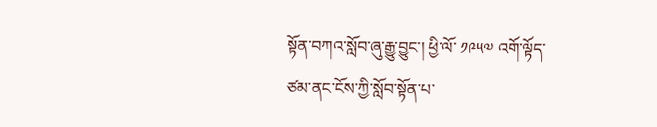སྟོན་བཀའ་སློབ་ཞུ་རྒྱུ་བྱུང་། ཕྱི་ལོ་ ༡༩༥༧ འགོ་ལྟོད་ཙམ་ནང་ངོས་ཀྱི་སློབ་སྟོན་པ་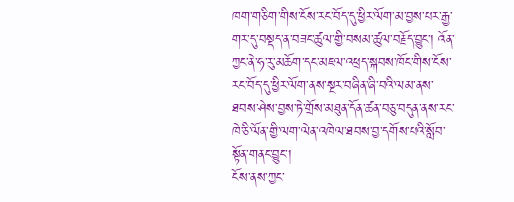ཁག་གཅིག་གིས་ངོས་རང་བོད་དུ་ཕྱིར་ལོག་མ་བྱས་པར་རྒྱ་གར་དུ་བསྡད་ན་བཟང་ཚུལ་གྱི་བསམ་ཚུལ་བརྗོད་བྱུང་། འོན་ཀྱང་ནེ་ཧ་རུ་མཆོག་དང་མཇལ་འཕྲད་སྐབས་ཁོང་གིས་ངོས་རང་བོད་དུ་ཕྱིར་ལོག་ནས་སྔར་བཞིན་ཞི་བའི་ལམ་ནས་ཐབས་ཤེས་བྱས་ཏེ་གྲོས་མཐུན་དོན་ཚན་བཅུ་བདུན་ནས་རང་ཁེ་ཅི་ལོན་གྱི་ལག་ལེན་འཁེལ་ཐབས་བྱ་དགོས་པའི་སློབ་སྟོན་གནང་བྱུང་།
ངོས་ནས་ཀྱང་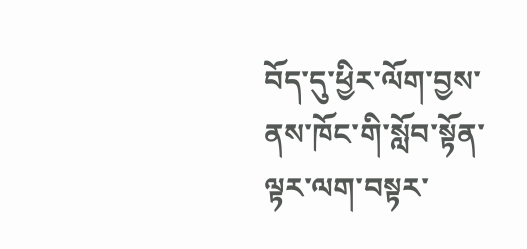བོད་དུ་ཕྱིར་ལོག་བྱས་ནས་ཁོང་གི་སློབ་སྟོན་ལྟར་ལག་བསྟར་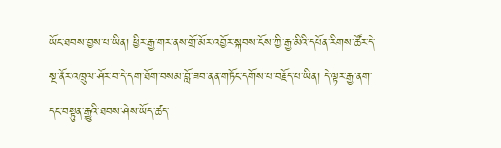ཡོང་ཐབས་བྱས་པ་ཡིན། ཕྱིར་རྒྱ་གར་ནས་གྲོ་མོར་འབྱོར་སྐབས་ངོས་ཀྱི་རྒྱ་མིའི་དཔོན་རིགས་ཚོར་དེ་སྔ་ནོར་འཁྲུལ་ཤོར་བ་དེ་དག་ཐོག་བསམ་བློ་ཟབ་ནན་གཏོང་དགོས་པ་བརྗོད་པ་ཡིན། དེ་ལྟར་རྒྱ་ནག་དང་བསྟུན་རྒྱུའི་ཐབས་ཤེས་ཡོད་ཚད་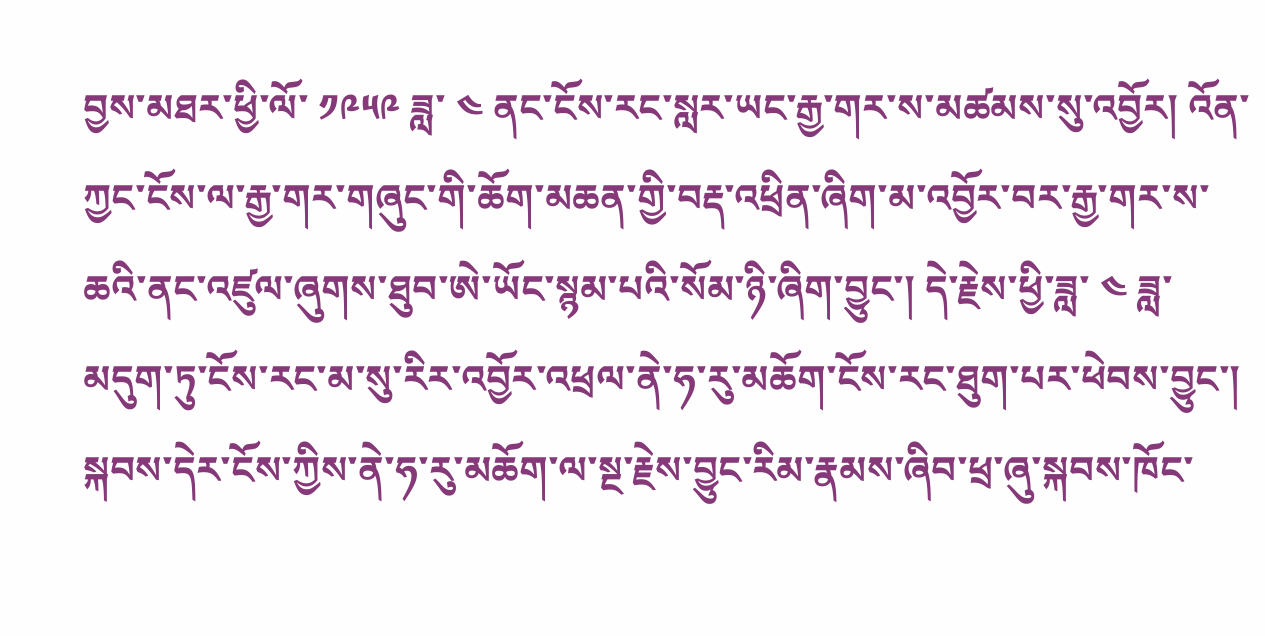བྱས་མཐར་ཕྱི་ལོ་ ༡༩༥༩ ཟླ་ ༤ ནང་ངོས་རང་སླར་ཡང་རྒྱ་གར་ས་མཚམས་སུ་འབྱོར། འོན་ཀྱང་ངོས་ལ་རྒྱ་གར་གཞུང་གི་ཆོག་མཆན་གྱི་བརྡ་འཕྲིན་ཞིག་མ་འབྱོར་བར་རྒྱ་གར་ས་ཆའི་ནང་འཛུལ་ཞུགས་ཐུབ་ཨེ་ཡོང་སྙམ་པའི་སོམ་ཉི་ཞིག་བྱུང་། དེ་རྗེས་ཕྱི་ཟླ་ ༤ ཟླ་མདུག་ཏུ་ངོས་རང་མ་སུ་རིར་འབྱོར་འཕྲལ་ནེ་ཧ་རུ་མཆོག་ངོས་རང་ཐུག་པར་ཕེབས་བྱུང་། སྐབས་དེར་ངོས་ཀྱིས་ནེ་ཧ་རུ་མཆོག་ལ་སྔ་རྗེས་བྱུང་རིམ་རྣམས་ཞིབ་ཕྲ་ཞུ་སྐབས་ཁོང་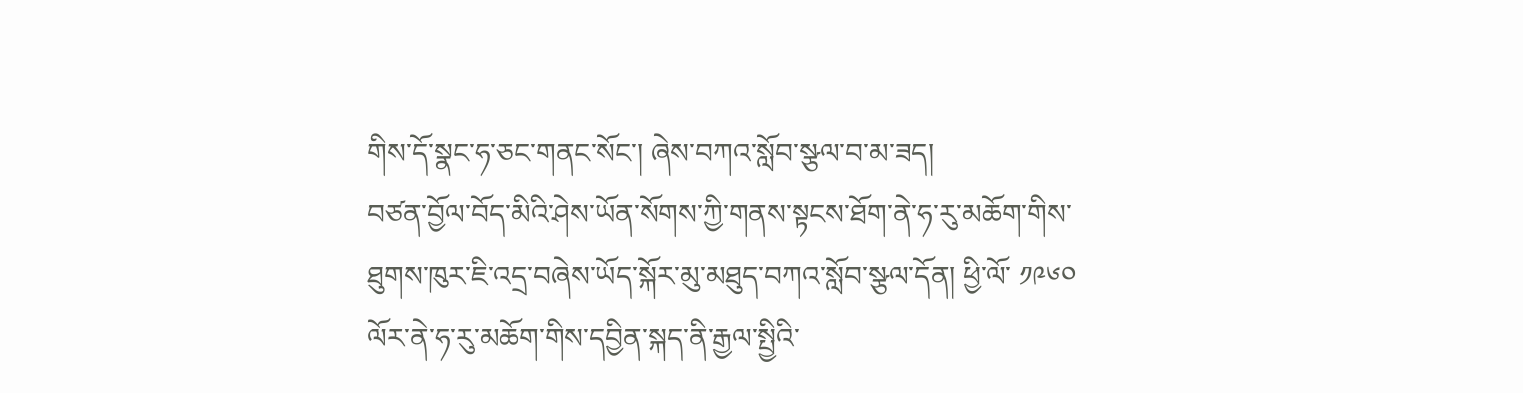གིས་དོ་སྣང་ཧ་ཅང་གནང་སོང་། ཞེས་བཀའ་སློབ་སྩལ་བ་མ་ཟད།
བཙན་བྱོལ་བོད་མིའི་ཤེས་ཡོན་སོགས་ཀྱི་གནས་སྟངས་ཐོག་ནེ་ཧ་རུ་མཆོག་གིས་ཐུགས་ཁུར་ཇི་འདྲ་བཞེས་ཡོད་སྐོར་མུ་མཐུད་བཀའ་སློབ་སྩལ་དོན། ཕྱི་ལོ་ ༡༩༦༠ ལོར་ནེ་ཧ་རུ་མཆོག་གིས་དབྱིན་སྐད་ནི་རྒྱལ་སྤྱིའི་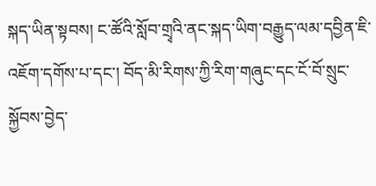སྐད་ཡིན་སྟབས། ང་ཚོའི་སློབ་གྲྭའི་ནང་སྐད་ཡིག་བརྒྱུད་ལམ་དབྱིན་ཇི་འཇོག་དགོས་པ་དང་། བོད་མི་རིགས་ཀྱི་རིག་གཞུང་དང་ངོ་བོ་སྲུང་སྐྱོབས་བྱེད་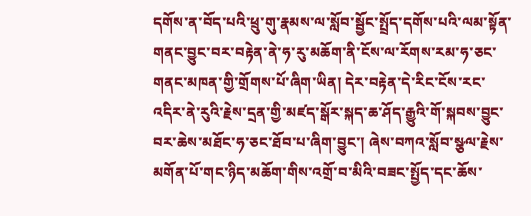དགོས་ན་བོད་པའི་ཕྲུ་གུ་རྣམས་ལ་སློབ་སྦྱོང་སྤྲོད་དགོས་པའི་ལམ་སྟོན་གནང་བྱུང་བར་བརྟེན་ནེ་ཧ་རུ་མཆོག་ནི་ངོས་ལ་རོགས་རམ་ཧ་ཅང་གནང་མཁན་གྱི་གྲོགས་པོ་ཞིག་ཡིན། དེར་བརྟེན་དེ་རིང་ངོས་རང་འདིར་ནེ་རུའི་རྗེས་དྲན་གྱི་མཛད་སྒོར་སྐད་ཆ་ཤོད་རྒྱུའི་གོ་སྐབས་བྱུང་བར་ཆེས་མཐོང་ཧ་ཅང་ཐོབ་པ་ཞིག་བྱུང་། ཞེས་བཀའ་སློབ་སྩལ་རྗེས་མགོན་པོ་གང་ཉིད་མཆོག་གིས་འགྲོ་བ་མིའི་བཟང་སྤྱོད་དང་ཆོས་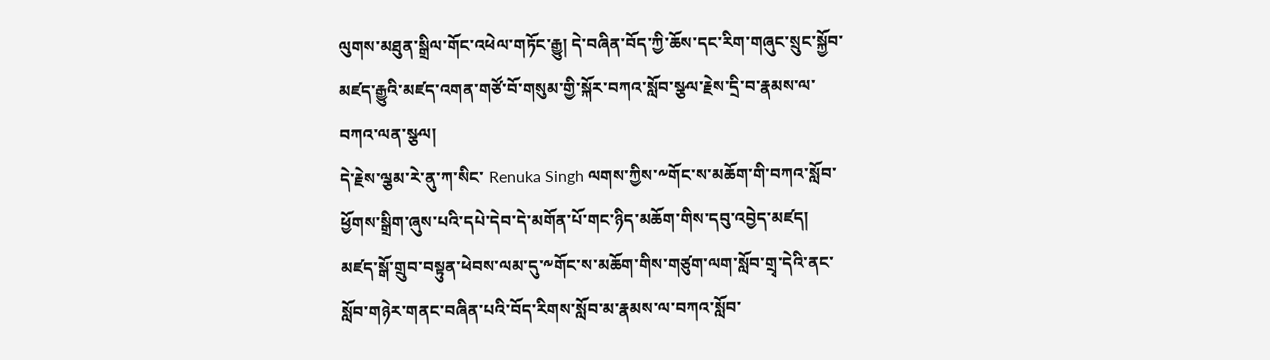ལུགས་མཐུན་སྒྲིལ་གོང་འཕེལ་གཏོང་རྒྱུ། དེ་བཞིན་བོད་ཀྱི་ཆོས་དང་རིག་གཞུང་སྲུང་སྐྱོབ་མཛད་རྒྱུའི་མཛད་འགན་གཙོ་བོ་གསུམ་གྱི་སྐོར་བཀའ་སློབ་སྩལ་རྗེས་དྲི་བ་རྣམས་ལ་བཀའ་ལན་སྩལ།
དེ་རྗེས་ལྕམ་རེ་ནུ་ཀ་སིང་ Renuka Singh ལགས་ཀྱིས་༸གོང་ས་མཆོག་གི་བཀའ་སློབ་ཕྱོགས་སྒྲིག་ཞུས་པའི་དཔེ་དེབ་དེ་མགོན་པོ་གང་ཉིད་མཆོག་གིས་དབུ་འབྱེད་མཛད། མཛད་སྒོ་གྲུབ་བསྟུན་ཕེབས་ལམ་དུ་༸གོང་ས་མཆོག་གིས་གཙུག་ལག་སློབ་གྲྭ་དེའི་ནང་སློབ་གཉེར་གནང་བཞིན་པའི་བོད་རིགས་སློབ་མ་རྣམས་ལ་བཀའ་སློབ་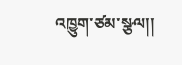འཁྱུག་ཙམ་སྩལ།།